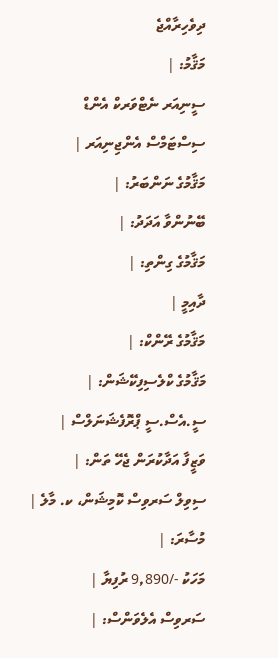ދިވެހިރާއްޖެ
މަޤާމު: |
ސީނިއަރ ނެޓްވަރކް އެންޑް ސިސްޓަމްސް އެންޖިނިއަރ |
މަޤާމުގެ ނަންބަރު: |
ބޭނުންވާ އަދަދު: |
މަޤާމުގެ ގިންތި: |
ދާއިމީ |
މަޤާމުގެ ރޭންކް: |
މަޤާމުގެ ކްލެސިފިކޭޝަން: |
ސީ.އެސް.ސީ ޕްރޮފެޝަނަލްސް |
ވަޒީފާ އަދާކުރަން ޖެހޭ ތަން: |
ސިވިލް ސަރވިސް ކޮމިޝަން، ކ. މާލެ |
މުސާރަ: |
މަހަކު -/9,890 ރުފިޔާ |
ސަރވިސް އެލެވަންސް: |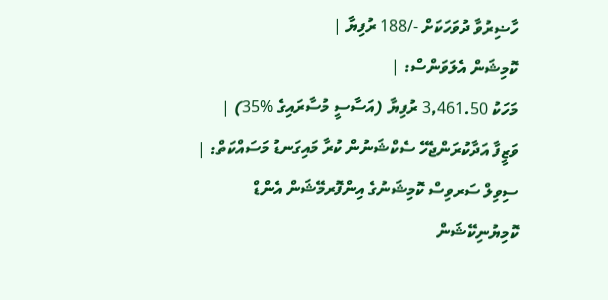ހާޟިރުވާ ދުވަހަކަށް -/188 ރުފިޔާ |
ކޮމިޝަން އެލަވަންސް: |
މަހަކު 3,461.50 ރުފިޔާ (އަސާސީ މުސާރައިގެ %35) |
ވަޒީފާ އަދާކުރަންޖެހޭ ސެކްޝަނުން ކުރާ މައިގަނޑު މަސައްކަތް: |
ސިވިލް ސަރވިސް ކޮމިޝަނުގެ އިންފޮރމޭޝަން އެންޑް ކޮމިޔުނިކޭޝަން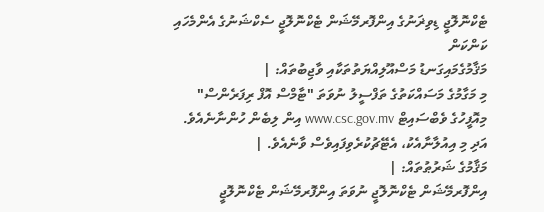ޓެކްނޮލޮޖީ ޑިވިޜަނުގެ އިންފޮރމޭޝަން ޓެކްނޮލޮޖީ ސެކްޝަނުގެ އެންމެހައި ކަންކަން
މަޤާމުގެމައިގަނޑު މަސްއޫލިއްޔަތުތަކާއި ވާޖިބުތައް: |
މި މަގާމުގެ މަސައްކަތުގެ ތަފްސީލު ނުވަތަ "ޓާމްސް އޮފް ރިފަރެންސް" މިއޮފީހުގެ ވެބްސައިޓް www.csc.gov.mv އިން ލިބެން ހުންނާނެއެވެ. އަދި މި އިއުލާނާއެކު، އެޓޭޗުކުރެވިފައިވެސް ވާނެއެވެ. |
މަޤާމުގެ ޝަރުޠުތައް: |
އިންފޮރމޭޝަން ޓެކްނޮލޮޖީ ނުވަތަ އިންފޮރމޭޝަން ޓެކްނޮލޮޖީ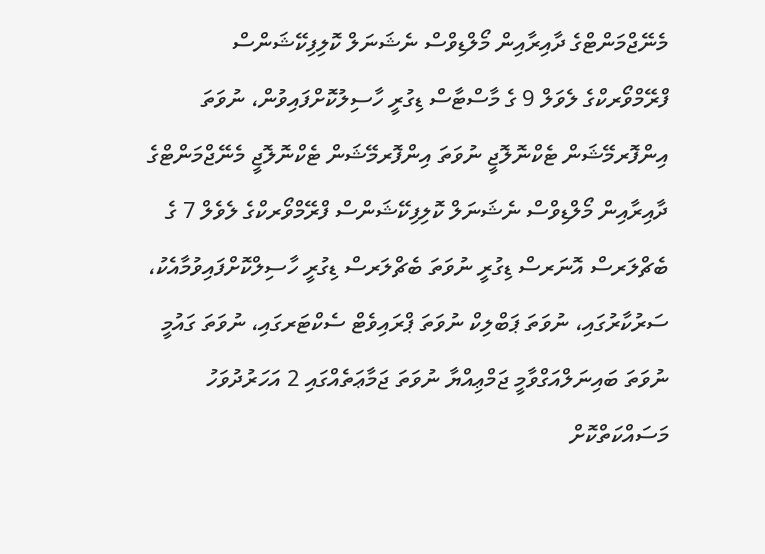މެނޭޖްމަންޓްގެ ދާއިރާއިން މޯލްޑިވްސް ނެޝަނަލް ކޮލިފިކޭޝަންސް ފްރޭމްވޯރކްގެ ލެވަލް 9 ގެ މާސްޓާސް ޑިގުރީ ހާސިލުކޮށްފައިވުން، ނުވަތަ އިންފޮރމޭޝަން ޓެކްނޮލޮޖީ ނުވަތަ އިންފޮރމޭޝަން ޓެކްނޮލޮޖީ މެނޭޖްމަންޓްގެ ދާއިރާއިން މޯލްޑިވްސް ނެޝަނަލް ކޮލިފިކޭޝަންސް ފްރޭމްވޯރކްގެ ލެވެލް 7 ގެ ބެޗްލަރސް އޮނަރސް ޑިގުރީ ނުވަތަ ބެޗްލަރސް ޑިގުރީ ހާސިލްކޮށްފައިވުމާއެކު، ސަރުކާރުގައި، ނުވަތަ ޕަބްލިކް ނުވަތަ ޕްރައިވެޓް ސެކްޓަރގައި، ނުވަތަ ގައުމީ ނުވަތަ ބައިނަލްއަގްވާމީ ޖަމްޢިއްޔާ ނުވަތަ ޖަމާޢަތެއްގައި 2 އަހަރުދުވަހު މަސައްކަތްކޮށް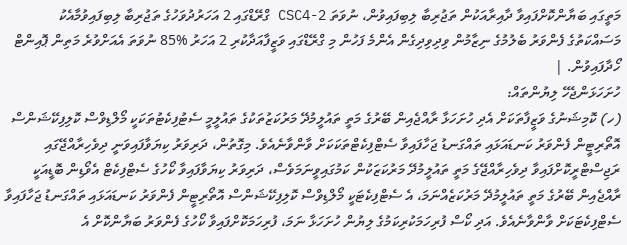މަތީގައި ބަޔާންކޮށްފައިވާ ދާއިރާއަކުން ތަޖުރިބާ ލިބިފައިވުން، ނުވަތަ CSC4-2 ގްރޭޑްގައި 2 އަހަރުދުވަހުގެ ތަޖުރިބާ ލިބިފައިވުމާއެކު މަސައްކަތުގެ ފެންވަރު ބެލުމުގެ ނިޒާމުން ވިދިވިދިގެން އެންމެ ފަހުން މި ގްރޭޑްގައި ވަޒީފާއަދާކުރި 2 އަހަރު %85 ނުވަތަ އެއަށްވުރެ މަތިން ޕޮއިންޓް ހޯދާފައިވުން. |
ހުށަހަޅަންޖެހޭ ލިޔުންތައް:
(ހ) ކޮމިޝަނުގެ ވަޒީފާތަކަށް އެދި ހުށަހަޅާ ރާއްޖެއިން ބޭރުގެ މަތީ ތައުލީމުދޭ މަރުކަޒުތަކުގެ ތައުލީމީ ސެޓުފިކެޓުތަކަކީ މޯލްޑިވްސް ކޮލިފިކޭޝަންސް އޮތޯރިޓީން ފެންވަރު ކަނޑައަޅައި ތައްގަނޑު ޖަހާފައިވާ ސެޓްފިކެޓްތަކަކަށް ވާންވާނެއެވެ. މިގޮތުން، ދަރިވަރު ކިޔަވާފައިވަނީ ދިވެހިރާއްޖޭގައި ރަޖިސްޓްރީކޮށްފައިވާ ދިވެހިރާއްޖޭގެ މަތީ ތައުލީމުދޭ މަރުކަޒަކުން ކަމުގައިވީނަމަވެސް، ދަރިވަރު ކިޔަވާފައިވާ ކޯހުގެ ސެޓްފިކެޓް އެވޯޑިން ބޮޑީއަކީ ރާއްޖެއިން ބޭރުގެ މަތީ ތައުލީމުދޭ މަރުކަޒެއްނަމަ، އެ ސެޓްފިކެޓަކީ މޯލްޑިވްސް ކޮލިފިކޭޝަންސް އޮތޯރިޓީން ފެންވަރު ކަނޑައަޅައި ތައްގަނޑު ޖަހާފައިވާ ސެޓްފިކެޓަކަށް ވާންވާނެއެވެ. އަދި ކޯސް ފުރިހަމަކުރިކަމުގެ ލިޔުން ހުށަހަޅާ ނަމަ، ފުރިހަމަކޮށްފައިވާ ކޯހުގެ ފެންވަރު ބަޔާންކޮށް އެ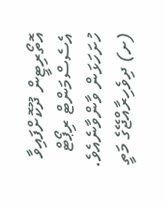އޮތޯރިޓީން ދޫކޮށްފައިވާ އެސެސްމަންޓް ރިޕޯޓް ހުށަހަޅަން ވާންވާނެއެވެ. (ށ) ދިވެހިރާއްޖޭގެ މަތީ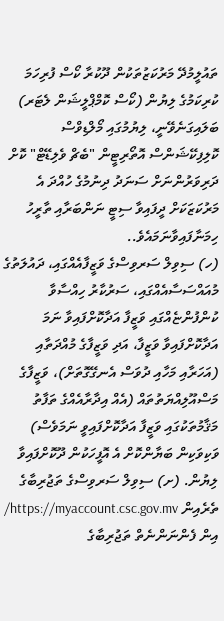ތައުލީމުދޭ މަރުކަޒުތަކުން ދޫކުރާ ކޯސް ފުރިހަމަ ކުރިކަމުގެ ލިޔުން (ކޯސް ކޮމްޕްލީޝަން ލެޓަރ) ބަލައިގަނެވޭނީ، ލިޔުމުގައި މޯލްޑިވްސް ކޮލިފިކޭޝަންސް އޮތޯރިޓީން "ބެޗް ވެލިޑޭޓް" ކޮށް ދަރިވަރުންނަށް ސަނަދު ދިނުމުގެ ހުއްދަ އެ މަރުކަޒަކަށް ދީފައިވާ ސިޓީ ނަންބަރާއި ތާރީހު ހިމަނާފައިވާނަމައެވެ..
(ހ) ސިވިލް ސަރވިސްގެ ވަޒީފާއެއްގައި، ދައުލަތުގެ މުއައްސަސާއެއްގައި، ސަރުކާރު ހިއްސާވާ ކުންފުންޏެއްގައި ވަޒީފާ އަދާކޮށްފައިވާ ނަމަ އަދާކޮށްފައިވާ ވަޒީފާ، އަދި ވަޒީފާގެ މުއްދަތާއި (އަހަރާއި މަހާއި ދުވަސް އެނގޭގޮތަށް)، ވަޒީފާގެ މަސްއޫލިއްޔަތުތައް (އެއް އިދާރާއެއްގެ ތަފާތު މަޤާމުތަކުގައި ވަޒީފާ އަދާކޮށްފައިވީ ނަމަވެސް) ވަކިވަކިން ބަޔާންކޮށް އެ އޮފީހަކުން ދޫކޮށްފައިވާ ލިޔުން. (ށ) ސިވިލް ސަރވިސްގެ ތަޖުރިބާގެ ތެރެއިން https://myaccount.csc.gov.mv/ އިން ފެންނަންނެތް ތަޖުރިބާގެ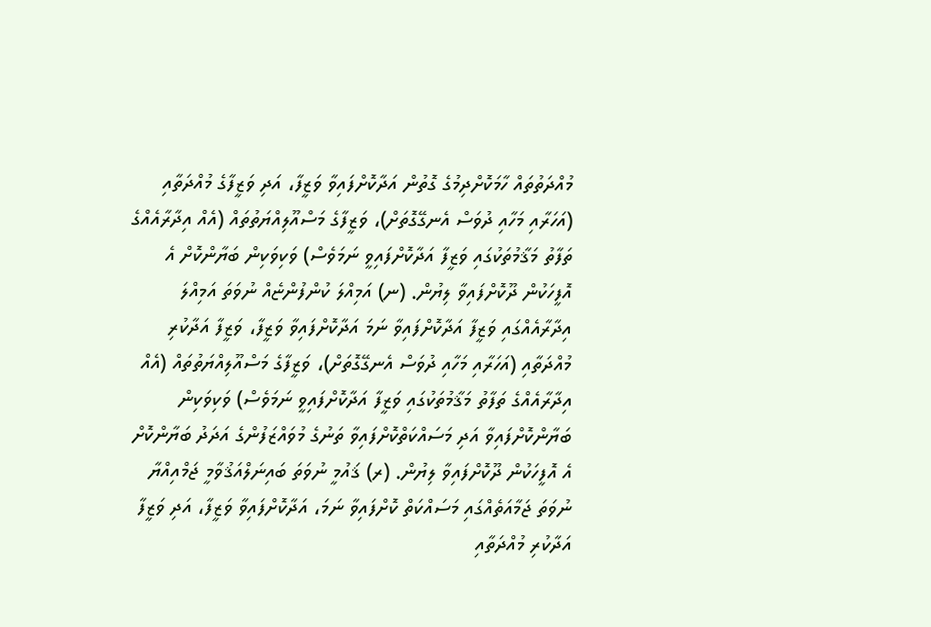މުއްދަތުތައް ހާމަކޮށްދިމުގެ ގޮތުން އަދާކޮށްފައިވާ ވަޒީފާ، އަދި ވަޒީފާގެ މުއްދަތާއި (އަހަރާއި މަހާއި ދުވަސް އެނގޭގޮތަށް)، ވަޒީފާގެ މަސްއޫލިއްޔަތުތައް (އެއް އިދާރާއެއްގެ ތަފާތު މަޤާމުތަކުގައި ވަޒީފާ އަދާކޮށްފައިވީ ނަމަވެސް) ވަކިވަކިން ބަޔާންކޮށް އެ އޮފީހަކުން ދޫކޮށްފައިވާ ލިޔުން. (ނ) އަމިއްލަ ކުންފުންޏެއް ނުވަތަ އަމިއްލަ އިދާރާއެއްގައި ވަޒީފާ އަދާކޮށްފައިވާ ނަމަ އަދާކޮށްފައިވާ ވަޒީފާ، ވަޒީފާ އަދާކުރި މުއްދަތާއި (އަހަރާއި މަހާއި ދުވަސް އެނގޭގޮތަށް)، ވަޒީފާގެ މަސްއޫލިއްޔަތުތައް (އެއް އިދާރާއެއްގެ ތަފާތު މަޤާމުތަކުގައި ވަޒީފާ އަދާކޮށްފައިވީ ނަމަވެސް) ވަކިވަކިން ބަޔާންކޮށްފައިވާ އަދި މަސައްކަތްކޮށްފައިވާ ތަނުގެ މުވައްޒަފުންގެ އަދަދު ބަޔާންކޮށް އެ އޮފީހަކުން ދޫކޮށްފައިވާ ލިޔުން. (ރ) ޤައުމީ ނުވަތަ ބައިނަލްއަޤުވާމީ ޖަމްއިއްޔާ ނުވަތަ ޖަމާއަތެއްގައި މަސައްކަތް ކޮށްފައިވާ ނަމަ، އަދާކޮށްފައިވާ ވަޒީފާ، އަދި ވަޒީފާ އަދާކުރި މުއްދަތާއި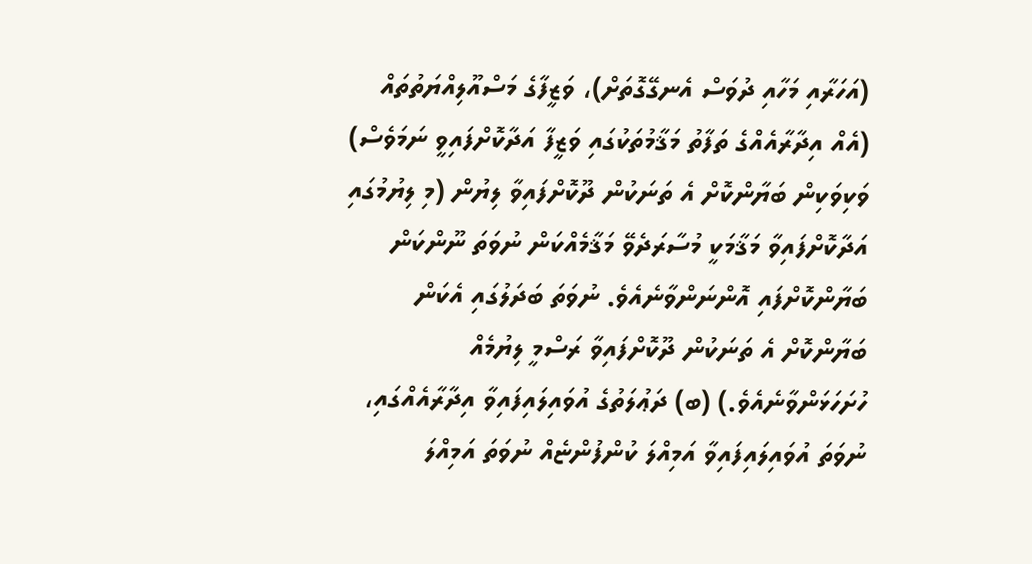(އަހަރާއި މަހާއި ދުވަސް އެނގޭގޮތަށް)، ވަޒީފާގެ މަސްއޫލިއްޔަތުތައް (އެއް އިދާރާއެއްގެ ތަފާތު މަޤާމުތަކުގައި ވަޒީފާ އަދާކޮށްފައިވީ ނަމަވެސް) ވަކިވަކިން ބަޔާންކޮށް އެ ތަނަކުން ދޫކޮށްފައިވާ ލިޔުން (މި ލިޔުމުގައި އަދާކޮށްފައިވާ މަޤާމަކީ މުސާރަދެވޭ މަޤާމެއްކަން ނުވަތަ ނޫންކަން ބަޔާންކޮށްފައި އޮންނަންވާނެއެވެ. ނުވަތަ ބަދަލުގައި އެކަން ބަޔާންކޮށް އެ ތަނަކުން ދޫކޮށްފައިވާ ރަސްމީ ލިޔުމެއް ހުށަހަޅަންވާނެއެވެ.) (ބ) ދަޢުލަތުގެ އުވައިލައިފައިވާ އިދާރާއެއްގައި، ނުވަތަ އުވައިލައިފައިވާ އަމިއްލަ ކުންފުންޏެއް ނުވަތަ އަމިއްލަ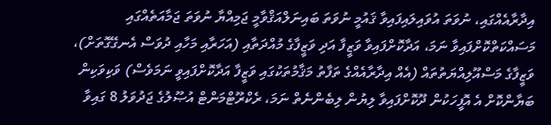އިދާރާއެއްގައި، ނުވަތަ އުވައިލައިފައިވާ ޤައުމީ ނުވަތަ ބައިނަލްއަޤްވާމީ ޖަމިއްޔާ ނުވަތަ ޖަމާއަތެއްގައި މަސައްކަތްކޮށްފައިވާ ނަމަ، އަދާކޮށްފައިވާ ވަޒީފާ އަދި ވަޒީފާގެ މުއްދަތާއި (އަހަރާއި މަހާއި ދުވަސް އެނގޭގޮތަށް)، ވަޒީފާގެ މަސްއޫލިއްޔަތުތައް (އެއް އިދާރާއެއްގެ ތަފާތު މަޤާމުތަކުގައި ވަޒީފާ އަދާކޮށްފައިވީ ނަމަވެސް) ވަކިވަކިން ބަޔާންކޮށް އެ އޮފީހަކުން ދޫކޮށްފައިވާ ލިޔުން ލިބެންނެތް ނަމަ، ރެކްރޫޓްމަންޓް އުޞޫލުގެ ޖަދުވަލު 8 ގައިވާ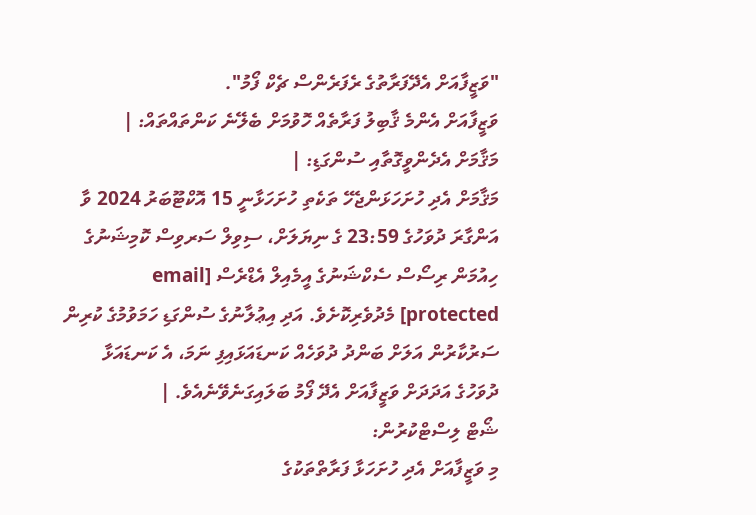"ވަޒީފާއަށް އެދޭފަރާތުގެ ރެފަރެންސް ޗެކް ފޯމު".
ވަޒީފާއަށް އެންމެ ޤާބިލު ފަރާތެއް ހޮވުމަށް ބެލޭނެ ކަންތައްތައް: |
މަޤާމަށް އެދެންވީގޮތާއި ސުންގަޑި: |
މަޤާމަށް އެދި ހުށަހަޅަންޖެހޭ ތަކެތި ހުށަހަޅާނީ 15 އޮކްޓޫބަރު 2024 ވާ އަންގާރަ ދުވަހުގެ 23:59 ގެ ނިޔަލަށް، ސިވިލް ސަރވިސް ކޮމިޝަނުގެ ހިއުމަން ރިސޯސް ސެކްޝަނުގެ އީމެއިލް އެޑްރެސް [email protected] މެދުވެރިކޮށެވެ. އަދި އިޢުލާނުގެ ސުންގަޑި ހަމަވުމުގެ ކުރިން ސަރުކާރުން އަލަށް ބަންދު ދުވަހެއް ކަނޑައަޅައިފި ނަމަ، އެ ކަނޑައަޅާ ދުވަހުގެ އަދަދަށް ވަޒީފާއަށް އެދޭ ފޯމު ބަލައިގަނެވޭނެއެވެ. |
ޝޯޓް ލިސްޓްކުރުން:
މި ވަޒީފާއަށް އެދި ހުށަހަޅާ ފަރާތްތަކުގެ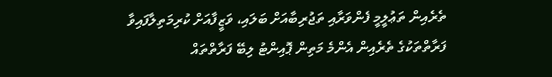ތެރެއިން ތަޢުލީމީ ފެންވަރާއި ތަޖުރިބާއަށް ބަލައި، ވަޒީފާއަށް ކުރިމަތިލާފައިވާ ފަރާތްތަކުގެ ތެރެއިން އެންމެ މަތިން ޕޮއިންޓު ލިބޭ ފަރާތްތައް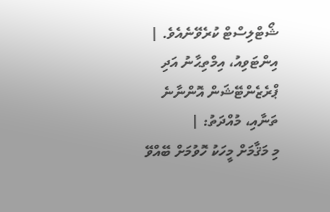ޝޯޓްލިސްޓް ކުރެވޭނެއެވެ. |
އިންޓަވިއު، އިމްތިޙާނު އަދި ޕްރެޒެންޓޭޝަން އޮންނާނެ ތަނާއި، މުއްދަތު: |
މި މަޤާމަށް މީހަކު ހޮވުމަށް ބޭއްވޭ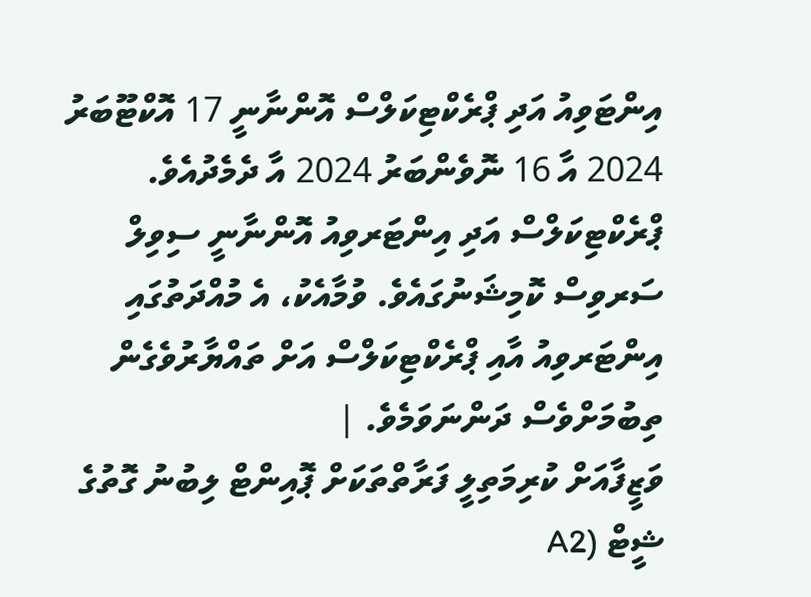އިންޓަވިއު އަދި ޕްރެކްޓިކަލްސް އޮންނާނީ 17 އޮކްޓޫބަރު 2024 އާ 16 ނޮވެންބަރު 2024 އާ ދެމެދުއެވެ. ޕްރެކްޓިކަލްސް އަދި އިންޓަރވިއު އޮންނާނީ ސިވިލް ސަރވިސް ކޮމިޝަނުގައެވެ. ވުމާއެކު، އެ މުއްދަތުގައި އިންޓަރވިއު އާއި ޕްރެކްޓިކަލްސް އަށް ތައްޔާރުވެގެން ތިބުމަށްވެސް ދަންނަވަމެވެ. |
ވަޒީފާއަށް ކުރިމަތިލީ ފަރާތްތަކަށް ޕޮއިންޓް ލިބުނު ގޮތުގެ ޝީޓް (A2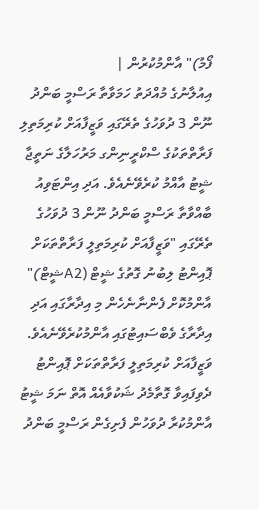ފޯމު)" އާންމުކުރުން |
އިއުލާނުގެ މުއްދަތު ހަމަވާތާ ރަސްމީ ބަންދު ނޫން 3 ދުވަހުގެ ތެރޭގައި ވަޒީފާއަށް ކުރިމަތިލި ފަރާތްތަކުގެ ސްކްރީނިންގ މަރުހަލާގެ ނަތީޖާ ޝީޓު އާއްމު ކުރެވޭނެއެވެ. އަދި އިންޓަވިއު ބާއްވާތާ ރަސްމީ ބަންދު ނޫން 3 ދުވަހުގެ ތެރޭގައި "ވަޒީފާއަށް ކުރިމަތިލީ ފަރާތްތަކަށް ޕޮއިންޓު ލިބުނު ގޮތުގެ ޝީޓް (A2ޝީޓް)" އާންމުކޮށް ފެންނާނެހެން މި އިދާރާގައި އަދި އިދާރާގެ ވެބްސައިޓުގައި އާންމުކުރެވޭނެއެވެ. ވަޒީފާއަށް ކުރިމަތިލީ ފަރާތްތަކަށް ޕޮއިންޓު ދެވިފައިވާ ގޮތާމެދު ޝަކުވާއެއް އޮތް ނަމަ ޝީޓު އާންމުކުރާ ދުވަހުން ފެށިގެން ރަސްމީ ބަންދު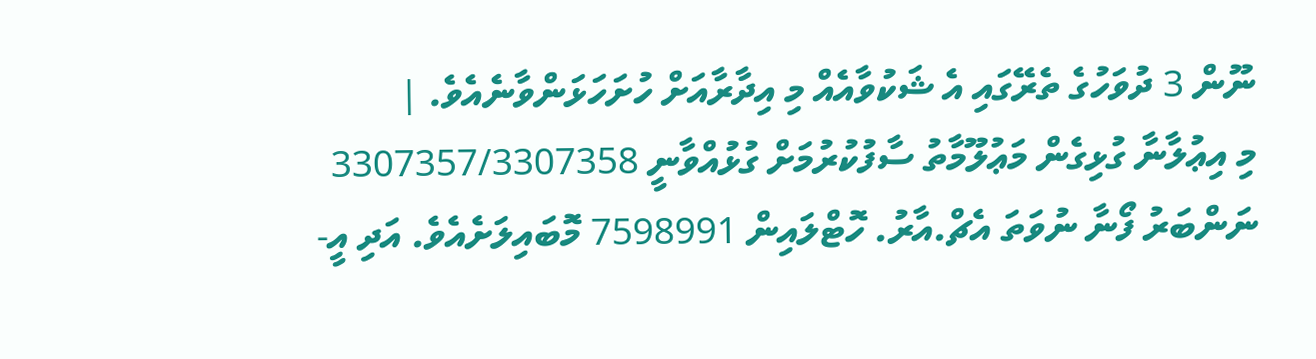ނޫން 3 ދުވަހުގެ ތެރޭގައި އެ ޝަކުވާއެއް މި އިދާރާއަށް ހުށަހަޅަންވާނެއެވެ. |
މި އިޢުލާނާ ގުޅިގެން މަޢުލޫމާތު ސާފުކުރުމަށް ގުޅުއްވާނީ 3307357/3307358 ނަންބަރު ފޯނާ ނުވަތަ އެޗް.އާރު. ހޮޓްލައިން 7598991 މޮބައިލަށެއެވެ. އަދި އީ-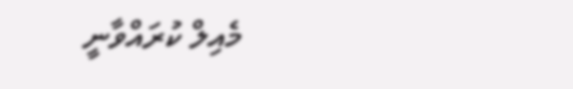މެއިލް ކުރައްވާނީ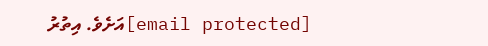[email protected]އަށެވެ. އިތުރު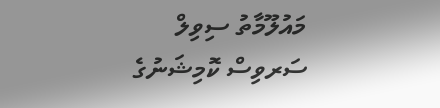މައުލޫމާތު ސިވިލް ސަރވިސް ކޮމިޝަނުގެ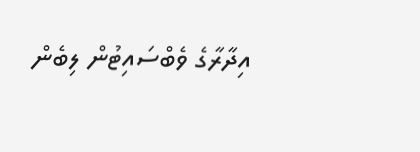އިދާރާގެ ވެބްސައިޓުން ލިބެން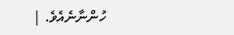ހުންނާނެއެވެ. |